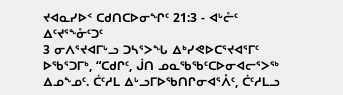ᔪᐊᓇᓯᐅᑉ ᑕᑯᑎᑕᐅᓂᖏᑦ 21:3 - ᐊᒡᓔᑦ ᐃᑦᔪᕐᖕᓁᑦᑐᑦ
3 ᓂᐱᕐᔪᐊᒥᒡᓗ ᑐᓴᕐᐳᖓ ᐃᒃᓯᕙᐅᑕᕐᔪᐊᕐᒥᑦ ᐅᖃᕐᑐᒥᒃ, “ᑕᑯᒋᑦ, ᒎᑎ ᓄᓇᖃᖃᑦᑕᐅᓂᐊᓕᕐᐳᖅ ᐃᓄᖕᓄᑦ. ᑖᑦᓱᒪ ᐃᒡᓗᒥᐅᖃᑎᒋᓂᐊᕐᐰᑦ, ᑖᑦᓱᒪᓗ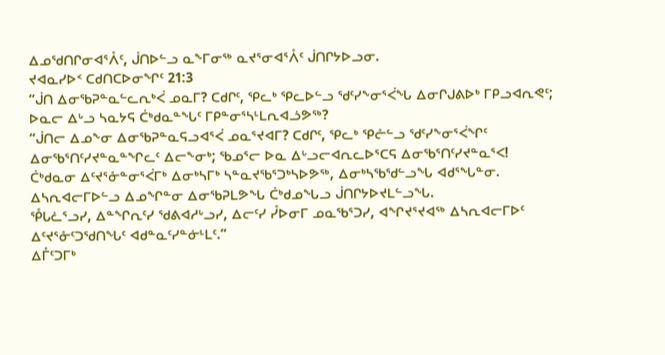ᐃᓄᖁᑎᒋᓂᐊᕐᐰᑦ, ᒎᑎᐅᓪᓗ ᓇᖕᒥᓂᖅ ᓇᔪᕐᓂᐊᕐᐰᑦ ᒎᑎᒋᔭᐅᓗᓂ.
ᔪᐊᓇᓯᐅᑉ ᑕᑯᑎᑕᐅᓂᖏᑦ 21:3
“ᒎᑎ ᐃᓂᖃᕈᓐᓇᓪᓚᕆᒃᐹ ᓄᓇᒥ? ᑕᑯᒋᑦ, ᕿᓚᒃ ᕿᓚᐅᓪᓗ ᖁᑦᓯᖕᓂᕐᐹᖓ ᐃᓂᒋᒍᕕᐅᒃ ᒥᑭᓗᐊᕆᕙᑦ; ᐅᓇᓕ ᐃᒡᓗ ᓴᓇᔭᕋ ᑖᒃᑯᓇᓐᖓᑦ ᒥᑭᓐᓂᕐᓴᒻᒪᕆᐊᓘᕗᖅ?
“ᒎᑎᓕ ᐃᓄᖕᓂ ᐃᓂᖃᕈᓐᓇᕋᓗᐊᕐᐹ ᓄᓇᕐᔪᐊᒥ? ᑕᑯᒋᑦ, ᕿᓚᒃ ᕿᓔᓪᓗ ᖁᑦᓯᖕᓂᕐᐹᖏᑦ ᐃᓂᖃᕐᑎᑦᓯᔪᓐᓇᓐᖏᓚᑦ ᐃᓕᖕᓂᒃ; ᖃᓄᕐᓕ ᐅᓇ ᐃᒡᓗᓕᐊᕆᓚᐅᕐᑕᕋ ᐃᓂᖃᕐᑎᑦᓯᔪᓐᓇᕐᐸ!
ᑖᒃᑯᓇᓂ ᐃᑦᔪᕐᓁᓐᓂᕐᐹᒥᒃ ᐃᓂᒃᓴᒥᒃ ᓴᓐᓇᔪᖃᕐᑐᒃᓴᐅᕗᖅ, ᐃᓂᒃᓴᖃᖁᓪᓗᖓ ᐊᑯᕐᖓᓐᓂ.
ᐃᓴᕆᐊᓕᒥᐅᓪᓗ ᐃᓄᖏᓐᓂ ᐃᓂᖃᕈᒪᕗᖓ ᑖᒃᑯᓄᖓᓗ ᒎᑎᒋᔭᐅᔪᒪᓪᓗᖓ.
ᕾᒐᓛᕐᓗᓯ, ᐃᓐᖏᕆᑦᓯ ᖁᕕᐊᓱᒡᓗᓯ, ᐃᓕᑦᓯ ᓮᐅᓂᒥ ᓄᓇᖃᕐᑐᓯ, ᐊᖏᔪᕐᔪᐊᖅ ᐃᓴᕆᐊᓕᒥᐅᑦ ᐃᑦᔪᕐᓁᑦᑐᖁᑎᖓᑦ ᐊᑯᓐᓇᑦᓯᓐᓃᒻᒪᑦ.”
ᐃᒤᑦᑐᒥᒃ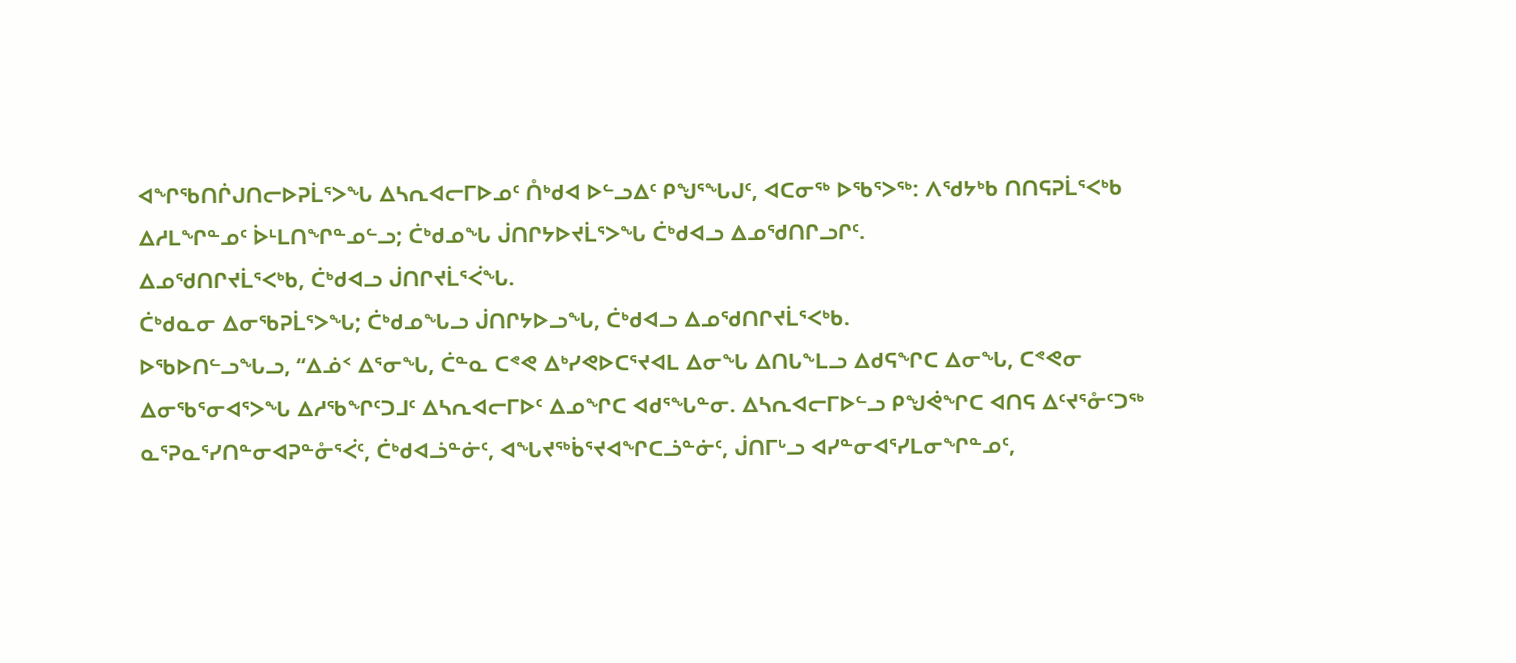ᐊᖏᖃᑎᒌᒍᑎᓕᐅᕈᒫᕐᐳᖓ ᐃᓴᕆᐊᓕᒥᐅᓄᑦ ᑍᒃᑯᐊ ᐅᓪᓗᐃᑦ ᑭᖑᕐᖓᒍᑦ, ᐊᑕᓂᖅ ᐅᖃᕐᐳᖅ: ᐱᖁᔭᒃᑲ ᑎᑎᕋᕈᒫᕐᐸᒃᑲ ᐃᓱᒪᖏᓐᓄᑦ ᐆᒻᒪᑎᖏᓐᓄᓪᓗ; ᑖᒃᑯᓄᖓ ᒎᑎᒋᔭᐅᔪᒫᕐᐳᖓ ᑖᒃᑯᐊᓗ ᐃᓄᖁᑎᒋᓗᒋᑦ.
ᐃᓄᖁᑎᒋᔪᒫᕐᐸᒃᑲ, ᑖᒃᑯᐊᓗ ᒎᑎᒋᔪᒫᕐᐹᖓ.
ᑖᒃᑯᓇᓂ ᐃᓂᖃᕈᒫᕐᐳᖓ; ᑖᒃᑯᓄᖓᓗ ᒎᑎᒋᔭᐅᓗᖓ, ᑖᒃᑯᐊᓗ ᐃᓄᖁᑎᒋᔪᒫᕐᐸᒃᑲ.
ᐅᖃᐅᑎᓪᓗᖓᓗ, “ᐃᓅᑉ ᐃᕐᓂᖓ, ᑖᓐᓇ ᑕᕝᕙ ᐃᒃᓯᕙᐅᑕᕐᔪᐊᒪ ᐃᓂᖓ ᐃᑎᒐᖕᒪᓗ ᐃᑯᕋᖏᑕ ᐃᓂᖓ, ᑕᕝᕙᓂ ᐃᓂᖃᕐᓂᐊᕐᐳᖓ ᐃᓱᖃᖏᑦᑐᒧᑦ ᐃᓴᕆᐊᓕᒥᐅᑦ ᐃᓄᖏᑕ ᐊᑯᕐᖓᓐᓂ. ᐃᓴᕆᐊᓕᒥᐅᓪᓗ ᑭᖑᕚᖏᑕ ᐊᑎᕋ ᐃᑦᔪᕐᓁᑦᑐᖅ ᓇᕐᕈᓇᕐᓯᑎᓐᓂᐊᕈᓐᓁᕐᐹᑦ, ᑖᒃᑯᐊᓘᓐᓃᑦ, ᐊᖓᔪᖅᑳᕐᔪᐊᖏᑕᓘᓐᓃᑦ, ᒎᑎᒥᒡᓗ ᐊᓯᓐᓂᐊᕐᓯᒪᓂᖏᓐᓄᑦ,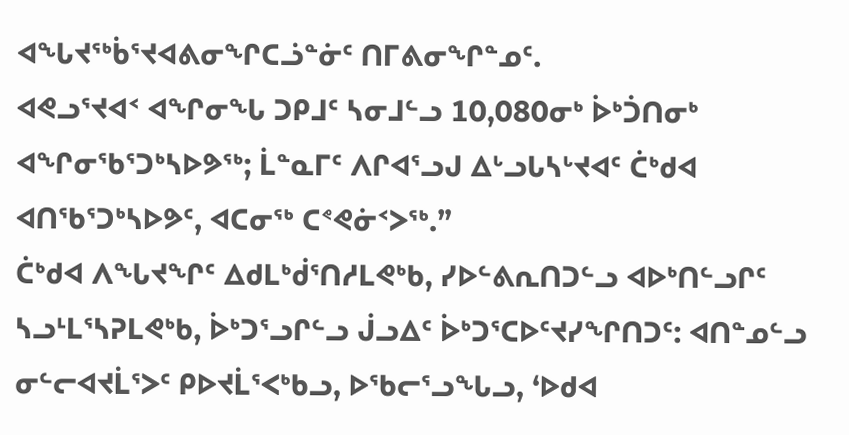ᐊᖓᔪᖅᑳᕐᔪᐊᕕᓂᖏᑕᓘᓐᓃᑦ ᑎᒥᕕᓂᖏᓐᓄᑦ.
ᐊᕙᓗᕐᔪᐊᑉ ᐊᖏᓂᖓ ᑐᑭᒧᑦ ᓴᓂᒧᓪᓗ 10,080ᓂᒃ ᐆᒃᑑᑎᓂᒃ ᐊᖏᓂᖃᕐᑐᒃᓴᐅᕗᖅ; ᒫᓐᓇᒥᑦ ᐱᒋᐊᕐᓗᒍ ᐃᒡᓗᒐᓴᒡᔪᐊᑦ ᑖᒃᑯᐊ ᐊᑎᖃᕐᑐᒃᓴᐅᕗᑦ, ᐊᑕᓂᖅ ᑕᕝᕙᓃᑉᐳᖅ.”
ᑖᒃᑯᐊ ᐱᖓᔪᖏᑦ ᐃᑯᒪᒃᑰᕐᑎᓱᒪᕙᒃᑲ, ᓯᐅᓪᕕᕆᑎᑐᓪᓗ ᐊᐅᒃᑎᓪᓗᒋᑦ ᓴᓗᒻᒪᕐᓴᕈᒪᕙᒃᑲ, ᐆᒃᑐᕐᓗᒋᓪᓗ ᒎᓗᐃᑦ ᐆᒃᑐᕐᑕᐅᑦᔪᓯᖏᑎᑐᑦ: ᐊᑎᓐᓄᓪᓗ ᓂᓪᓕᐊᔪᒫᕐᐳᑦ ᑭᐅᔪᒫᕐᐸᒃᑲᓗ, ᐅᖃᓕᕐᓗᖓᓗ, ‘ᐅᑯᐊ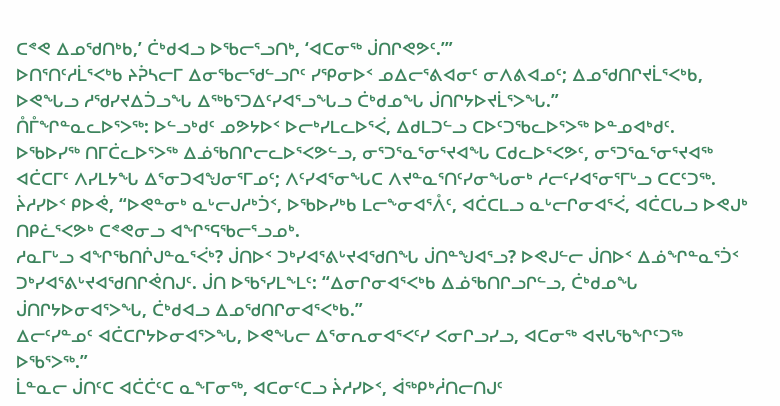ᑕᕝᕙ ᐃᓄᖁᑎᒃᑲ,’ ᑖᒃᑯᐊᓗ ᐅᖃᓕᕐᓗᑎᒃ, ‘ᐊᑕᓂᖅ ᒎᑎᒋᕙᕗᑦ.’”
ᐅᑎᕐᑎᑦᓱᒫᕐᐸᒃᑲ ᔨᕉᓴᓕᒥ ᐃᓂᖃᓕᖁᓪᓗᒋᑦ ᓯᕿᓂᐅᑉ ᓄᐃᓕᕐᕕᐊᓂᑦ ᓂᐱᕕᐊᓄᑦ; ᐃᓄᖁᑎᒋᔪᒫᕐᐸᒃᑲ, ᐅᕙᖓᓗ ᓱᖁᓯᔪᐃᑑᓗᖓ ᐃᖅᑲᕐᑐᐃᑦᓯᐊᕐᓗᖓᓗ ᑖᒃᑯᓄᖓ ᒎᑎᒋᔭᐅᔪᒫᕐᐳᖓ.”
ᑍᒤᖏᓐᓇᓚᐅᕐᐳᖅ: ᐅᓪᓗᒃᑯᑦ ᓄᕗᔭᐅᑉ ᐅᓕᒃᓯᒪᓚᐅᕐᐹ, ᐃᑯᒪᑐᓪᓗ ᑕᐅᑦᑐᖃᓚᐅᕐᐳᖅ ᐅᓐᓄᐊᒃᑯᑦ.
ᐅᖃᐅᓯᖅ ᑎᒥᑖᓚᐅᕐᐳᖅ ᐃᓅᖃᑎᒋᓕᓚᐅᕐᐸᕗᓪᓗ, ᓂᕐᑐᕐᓇᕐᓂᕐᔪᐊᖓ ᑕᑯᓚᐅᕐᐸᕗᑦ, ᓂᕐᑐᕐᓇᕐᓂᕐᔪᐊᖅ ᐊᑖᑕᒥᑦ ᐱᓯᒪᔭᖓ ᐃᕐᓂᑐᐊᖑᓂᕐᒥᓄᑦ; ᐱᑦᓯᐊᕐᓂᖓᑕ ᐱᔪᓐᓇᕐᑎᑦᓯᓂᖓᓂᒃ ᓱᓕᑦᓯᐊᕐᓂᕐᒥᒡᓗ ᑕᑕᑦᑐᖅ.
ᔩᓱᓯᐅᑉ ᑭᐅᕚ, “ᐅᕙᓐᓂᒃ ᓇᒡᓕᒍᓱᒃᑑᑉ, ᐅᖃᐅᓯᒃᑲ ᒪᓕᖕᓂᐊᕐᐰᑦ, ᐊᑖᑕᒪᓗ ᓇᒡᓕᒋᓂᐊᕐᐹ, ᐊᑖᑕᒐᓗ ᐅᕙᒍᒃ ᑎᑭᓛᕐᐸᕗᒃ ᑕᕝᕙᓂᓗ ᐊᖏᕐᕋᖃᓕᕐᓗᓄᒃ.
ᓱᓇᒥᒡᓗ ᐊᖏᖃᑎᒌᒍᓐᓇᕐᐹᒃ? ᒎᑎᐅᑉ ᑐᒃᓯᐊᕐᕕᒡᔪᐊᖁᑎᖓ ᒎᑎᓐᖑᐊᕐᓗ? ᐅᕙᒍᓪᓕ ᒎᑎᐅᑉ ᐃᓅᖏᓐᓇᕐᑑᑉ ᑐᒃᓯᐊᕐᕕᒡᔪᐊᖁᑎᒋᕚᑎᒍᑦ. ᒎᑎ ᐅᖃᕐᓯᒪᖕᒪᑦ: “ᐃᓂᒋᓂᐊᕐᐸᒃᑲ ᐃᓅᖃᑎᒋᓗᒋᓪᓗ, ᑖᒃᑯᓄᖓ ᒎᑎᒋᔭᐅᓂᐊᕐᐳᖓ, ᑖᒃᑯᐊᓗ ᐃᓄᖁᑎᒋᓂᐊᕐᐸᒃᑲ.”
ᐃᓕᑦᓯᓐᓄᑦ ᐊᑖᑕᒋᔭᐅᓂᐊᕐᐳᖓ, ᐅᕙᖓᓕ ᐃᕐᓂᕆᓂᐊᕐᐸᑦᓯ ᐸᓂᒋᓗᓯᓗ, ᐊᑕᓂᖅ ᐊᔪᒐᖃᖏᑦᑐᖅ ᐅᖃᕐᐳᖅ.”
ᒫᓐᓇᓕ ᒎᑎᑦᑕ ᐊᑖᑖᑦᑕ ᓇᖕᒥᓂᖅ, ᐊᑕᓂᑦᑕᓗ ᔩᓱᓯᐅᑉ, ᐋᖅᑭᒃᓲᑎᓕᑎᒍᑦ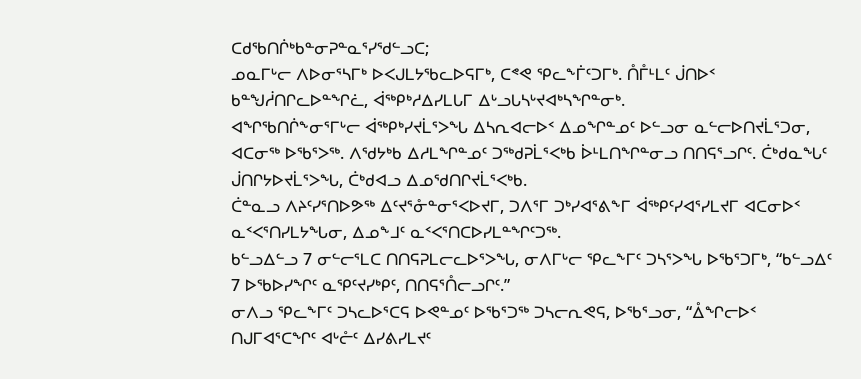ᑕᑯᖃᑎᒌᒃᑲᓐᓂᕈᓐᓇᕐᓯᖁᓪᓗᑕ;
ᓄᓇᒥᒡᓕ ᐱᐅᓂᕐᓴᒥᒃ ᐅᐸᒍᒪᔭᖃᓚᐅᕋᒥᒃ, ᑕᕝᕙ ᕿᓚᖕᒦᑦᑐᒥᒃ. ᑍᒤᒻᒪᑦ ᒎᑎᐅᑉ ᑲᓐᖑᓲᑎᒋᓚᐅᓐᖏᓛ, ᐋᖅᑭᒃᓱᐃᓯᒪᒐᒥ ᐃᒡᓗᒐᓴᒡᔪᐊᒃᓴᖏᓐᓂᒃ.
ᐊᖏᖃᑎᒌᖕᓂᕐᒥᒡᓕ ᐋᖅᑭᒃᓯᔪᒫᕐᐳᖓ ᐃᓴᕆᐊᓕᐅᑉ ᐃᓄᖏᓐᓄᑦ ᐅᓪᓗᓂ ᓇᓪᓕᐅᑎᔪᒫᕐᑐᓂ, ᐊᑕᓂᖅ ᐅᖃᕐᐳᖅ. ᐱᖁᔭᒃᑲ ᐃᓱᒪᖏᓐᓄᑦ ᑐᖅᑯᕈᒫᕐᐸᒃᑲ ᐆᒻᒪᑎᖏᓐᓂᓗ ᑎᑎᕋᕐᓗᒋᑦ. ᑖᒃᑯᓇᖓᑦ ᒎᑎᒋᔭᐅᔪᒫᕐᐳᖓ, ᑖᒃᑯᐊᓗ ᐃᓄᖁᑎᒋᔪᒫᕐᐸᒃᑲ.
ᑖᓐᓇᓗ ᐱᔨᑦᓯᕐᑎᐅᕗᖅ ᐃᑦᔪᕐᓁᓐᓂᕐᐸᐅᔪᒥ, ᑐᐱᕐᒥ ᑐᒃᓯᐊᕐᕕᖕᒥ ᐋᖅᑭᑦᓯᐊᕐᓯᒪᔪᒥ ᐊᑕᓂᐅᑉ ᓇᑉᐸᕐᑎᓯᒪᔭᖓᓂ, ᐃᓄᖕᒧᑦ ᓇᑉᐸᕐᑎᑕᐅᓯᒪᓐᖏᑦᑐᖅ.
ᑲᓪᓗᐃᓪᓗ 7 ᓂᓪᓕᕐᒪᑕ ᑎᑎᕋᕈᒪᓕᓚᐅᕐᐳᖓ, ᓂᐱᒥᒡᓕ ᕿᓚᖕᒥᑦ ᑐᓴᕐᐳᖓ ᐅᖃᕐᑐᒥᒃ, “ᑲᓪᓗᐃᑦ 7 ᐅᖃᐅᓯᖏᑦ ᓇᕿᑦᔪᓯᒃᑭᑦ, ᑎᑎᕋᕐᑍᓕᓗᒋᑦ.”
ᓂᐱᓗ ᕿᓚᖕᒥᑦ ᑐᓴᓚᐅᕐᑕᕋ ᐅᕙᓐᓄᑦ ᐅᖃᕐᑐᖅ ᑐᓴᓕᕆᕙᕋ, ᐅᖃᕐᓗᓂ, “ᐂᖏᓕᐅᑉ ᑎᒍᒥᐊᕐᑕᖏᑦ ᐊᒡᓔᑦ ᐃᓯᕕᓯᒪᔪᑦ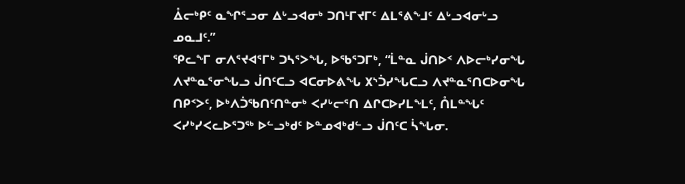ᐂᓕᒃᑭᑦ ᓇᖏᕐᓗᓂ ᐃᒡᓗᐊᓂᒃ ᑐᑎᒻᒥᔪᒥᑦ ᐃᒪᕐᕕᖕᒧᑦ ᐃᒡᓗᐊᓂᒡᓗ ᓄᓇᒧᑦ.”
ᕿᓚᖕᒥ ᓂᐱᕐᔪᐊᕐᒥᒃ ᑐᓴᕐᐳᖓ, ᐅᖃᕐᑐᒥᒃ, “ᒫᓐᓇ ᒎᑎᐅᑉ ᐱᐅᓕᒃᓯᓂᖓ ᐱᔪᓐᓇᕐᓂᖓᓗ ᒎᑎᑦᑕᓗ ᐊᑕᓂᐅᕕᖓ ᙭ᔅᑑᓯᖓᑕᓗ ᐱᔪᓐᓇᕐᑎᑕᐅᓂᖓ ᑎᑭᑉᐳᑦ, ᐅᒃᐱᑑᖃᑎᑦᑎᓐᓂᒃ ᐸᓯᒡᓕᕐᑎ ᐃᒋᑕᐅᓯᒪᖕᒪᑦ, ᑍᒪᓐᖓᑦ ᐸᓯᒃᓯᐸᓚᐅᕐᑐᖅ ᐅᓪᓗᒃᑯᑦ ᐅᓐᓄᐊᒃᑯᓪᓗ ᒎᑎᑦᑕ ᓵᖓᓂ.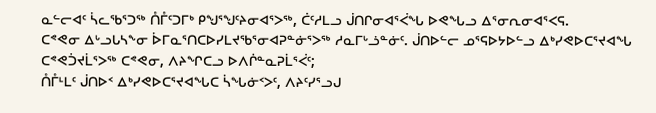ᓇᓪᓕᐊᑦ ᓵᓚᖃᕐᑐᖅ ᑍᒤᑦᑐᒥᒃ ᑭᖑᕐᖑᑦᔨᓂᐊᕐᐳᖅ, ᑖᑦᓱᒪᓗ ᒎᑎᒋᓂᐊᕐᐹᖓ ᐅᕙᖓᓗ ᐃᕐᓂᕆᓂᐊᕐᐸᕋ.
ᑕᕝᕙᓂ ᐃᒡᓗᒐᓴᖕᓂ ᐆᒥᓇᕐᑎᑕᐅᓯᒪᔪᖃᕐᓂᐊᕈᓐᓃᕐᐳᖅ ᓱᓇᒥᒡᓘᓐᓃᑦ. ᒎᑎᐅᓪᓕ ᓄᕐᕋᐅᔭᐅᓪᓗ ᐃᒃᓯᕙᐅᑕᕐᔪᐊᖓ ᑕᕝᕙᑑᔪᒫᕐᐳᖅ ᑕᕝᕙᓂ, ᐱᔨᖏᑕᓗ ᐅᐱᒌᓐᓇᕈᒫᕐᐹᑦ;
ᑍᒤᒻᒪᑦ ᒎᑎᐅᑉ ᐃᒃᓯᕙᐅᑕᕐᔪᐊᖓᑕ ᓵᖓᓃᑉᐳᑦ, ᐱᔨᑦᓯᕐᓗᒍ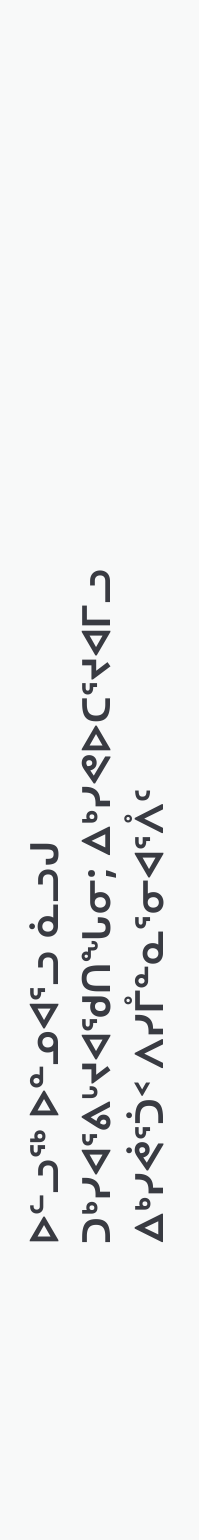ᐅᓪᓗᖅ ᐅᓐᓄᐊᕐᓗ ᓈᓗᒍ ᑐᒃᓯᐊᕐᕕᒡᔪᐊᖁᑎᖓᓂ; ᐃᒃᓯᕙᐅᑕᕐᔪᐊᒥᓗ ᐃᒃᓯᕚᕐᑑᑉ ᐱᓯᒤᓐᓇᕐᓂᐊᕐᐰᑦ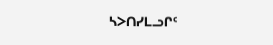ᓴᐳᑎᓯᒪᓗᒋᑦ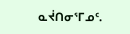ᓇᔫᑎᓂᕐᒥᓄᑦ.